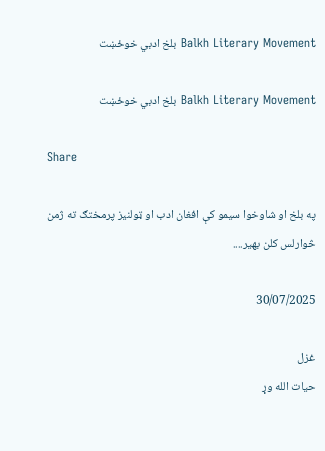Balkh Literary Movement بلخ ادبي خوځښت

Balkh Literary Movement بلخ ادبي خوځښت

Share

په بلخ او شاوخوا سيمو کې افغان ادب او ټولنيز پرمختګ ته ژمن څوارلس کلن بهير....

30/07/2025

غزل
حيات الله وړ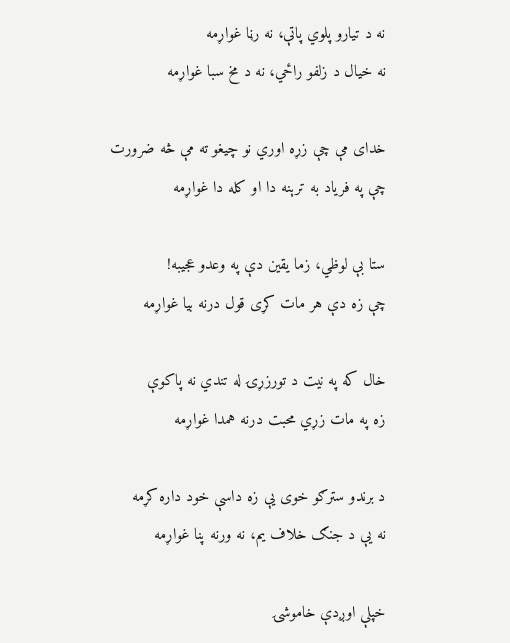نه د تیارو پلوي پاتې، نه رڼا غواړمه
نه خیال د زلفو راځي، نه د مخ سبا غواړمه

خدای مې چې زړه اوري نو چیغو ته مې څه ضرورت
چې په فریاد به ترېنه دا او کله دا غواړمه

ستا بې لوظي، زما یقین دې په وعدو عجیبه!
چې زه دې هر مات کړی قول درنه بیا غواړمه

خال که په نیت د تورزړۍ له تندي نه پاکوې
زه په مات زړي محبت درنه همدا غواړمه

د برندو سترګو خوی یې زه داسې خود داره کړمه
نه یې د جنګ خلاف یم، نه ورنه پنا غواړمه

خپلې اوږدې خاموشۍ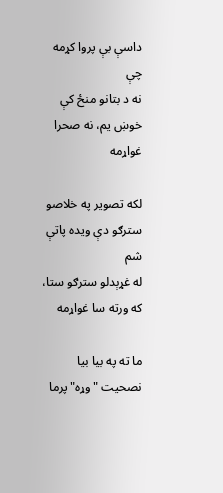داسې بې پروا کړمه چې
نه د بتانو منځ کې خوښ یم، نه صحرا غواړمه

لکه تصویر په خلاصو سترګو دې ویده پاتې شم
له غړېدلو سترګو ستا، که ورته سا غواړمه

ما ته په بیا بیا نصحیت "وړه" پرما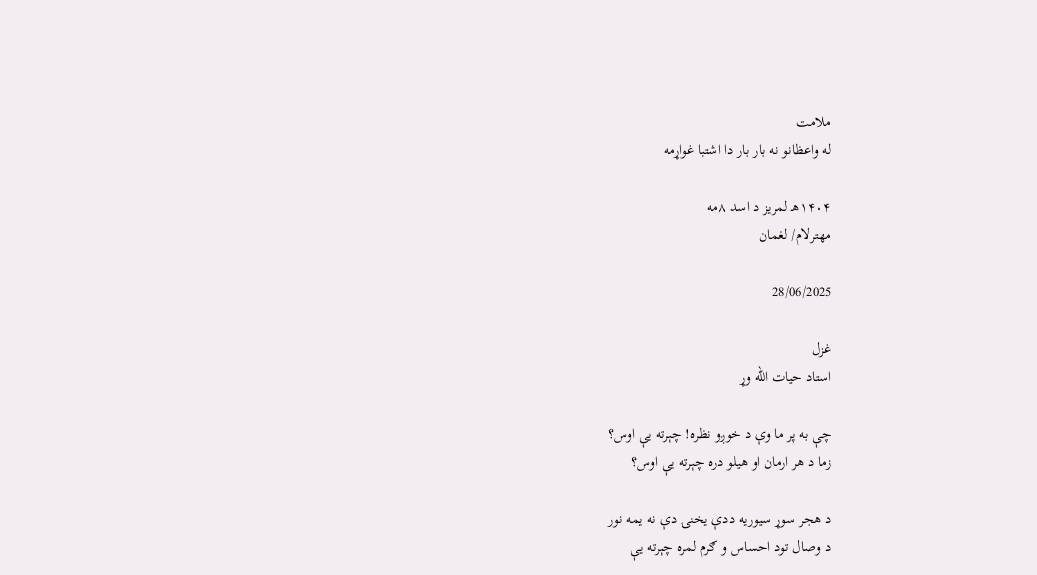ملامت
له واعظانو نه بار بار دا اشتبا غواړمه

۱۴۰۴هـ لمریز د اسد ۸مه
مهترلام/ لغمان

28/06/2025

غزل
استاد حيات الله وړ

چې به پر ما وې د خوږو نظره! چېرته یې اوس؟
زما د هر ارمان او هیلو دره چېرته یې اوس؟

د هجر سوړ سیوریه ددې یخنۍ دې نه یمه نور
د وصال تود احساس و ګرم لمره چېرته یې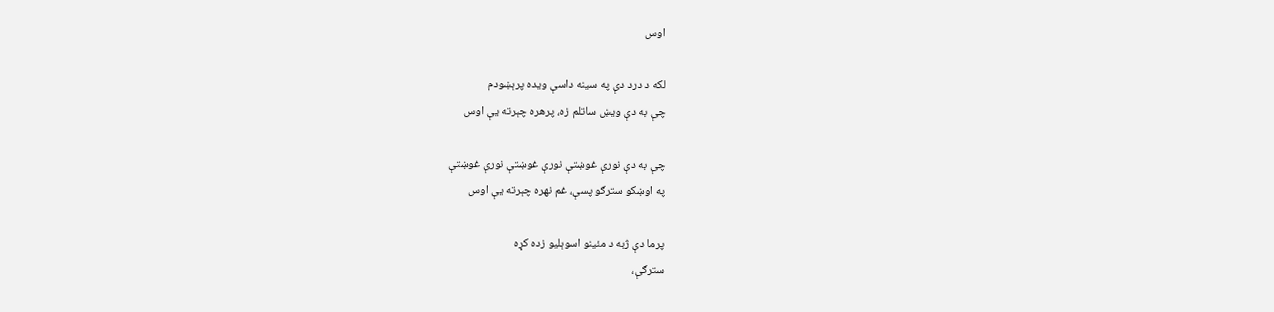اوس

لکه د درد دې په سینه داسې ویده پرېښودم
چې به دې ویښ ساتلم زه، پرهره چېرته یې اوس

چې به دې نورې غوښتې نورې غوښتې نورې غوښتې
په اوښکو سترګو پسې، غم نهره چېرته یې اوس

پرما دې ژبه د مئینو اسوېلیو زده کړه
سترګې،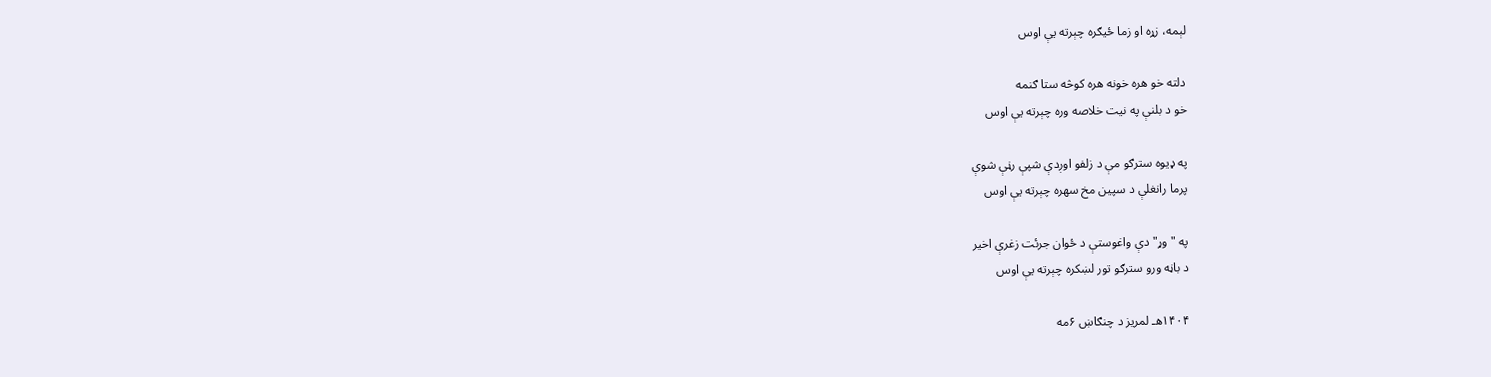لېمه، زړه او زما ځیګره چېرته یې اوس

دلته خو هره خونه هره کوڅه ستا ګنمه
خو د بلنې په نیت خلاصه وره چېرته یې اوس

په ډیوه سترګو مې د زلفو اوږدې شپې رڼې شوې
پرما رانغلې د سپین مخ سهره چېرته یې اوس

په "وړ" دې واغوستې د ځوان جرئت زغرې اخیر
د باڼه ورو سترګو تور لښکره چېرته یې اوس

۱۴۰۴هـ لمریز د چنګاښ ۶مه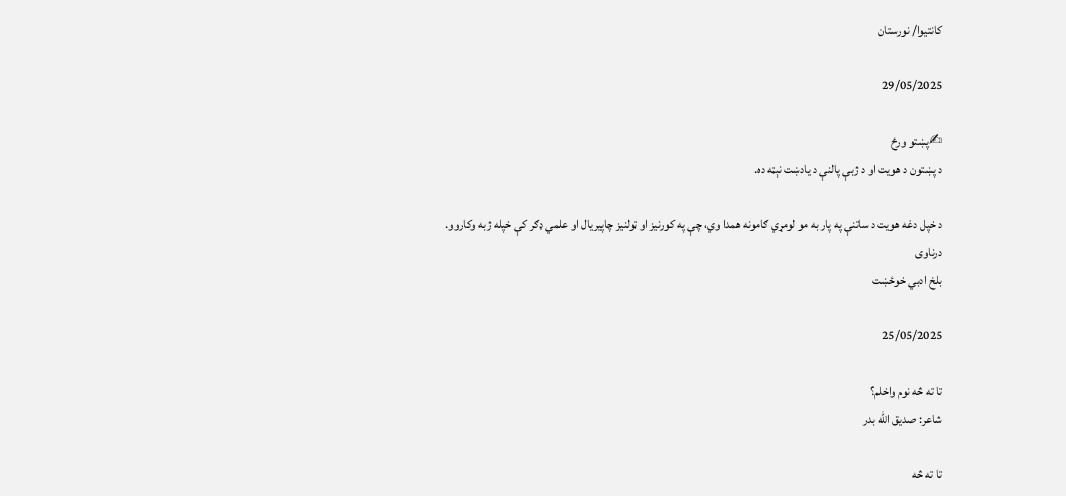کانتیوا/ نورستان

29/05/2025

✍پښتو ورځ
د پښتون د هويت او د ژبې پالنې د يادښت نېټه ده.

د خپل دغه هويت د ساتنې په پار به مو لومړي ګامونه همدا وي، چې په کورنيز او ټولنيز چاپيريال او علمي ډګر کې خپله ژبه وکاروو.
درناوی
بلخ ادبي خوځښت

25/05/2025

تا ته څه نوم واخلم؟
شاعر: صديق الله بدر

تا ته څه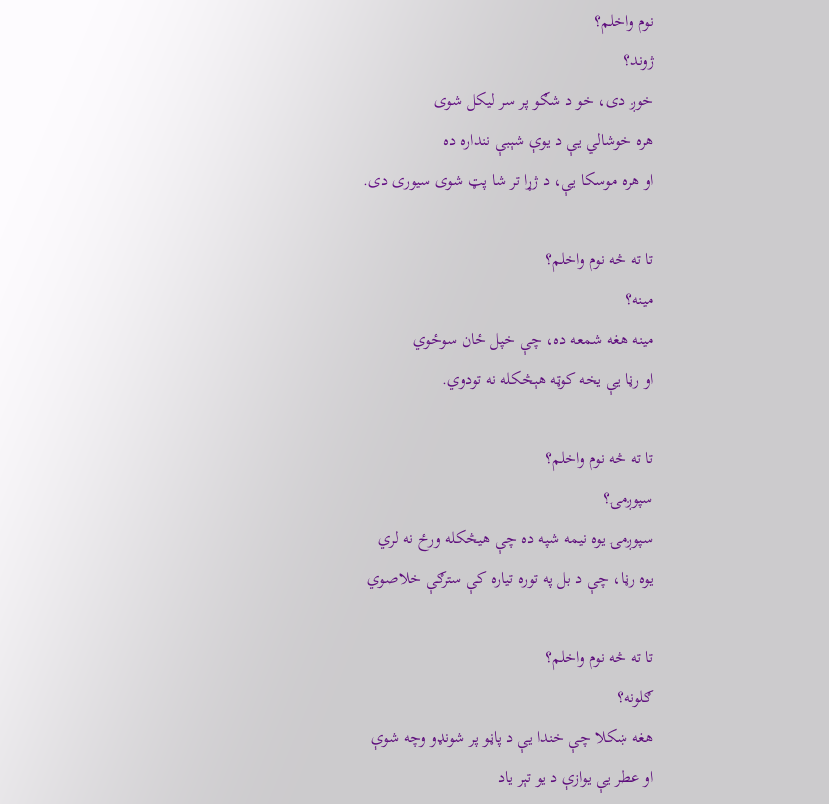نوم واخلم؟
ژوند؟
خوږ دی، خو د شګو پر سر لیکل شوی
هره خوشالي‌ یې د یوې شېبې ننداره ده
او هره موسکا یې، د ژړا تر شا پټ شوی سیوری دی.

تا ته څه نوم واخلم؟
مینه؟
مینه هغه شمعه ده، چې خپل ځان سوځوي
او رڼا ‌یې یخه کوټه هېڅکله نه تودوي.

تا ته څه نوم واخلم؟
سپوږمۍ؟
سپوږمۍ یوه نیمه شپه ده چې هیڅکله ورځ نه لري
یوه رڼا، چې د بل په توره تیاره کې سترګې خلاصوي

تا ته څه نوم واخلم؟
ګلونه؟
هغه ښکلا چې خندا ‌یې د پاڼو پر شونډو وچه شوې
او عطر ‌یې یوازې د یو تېر یاد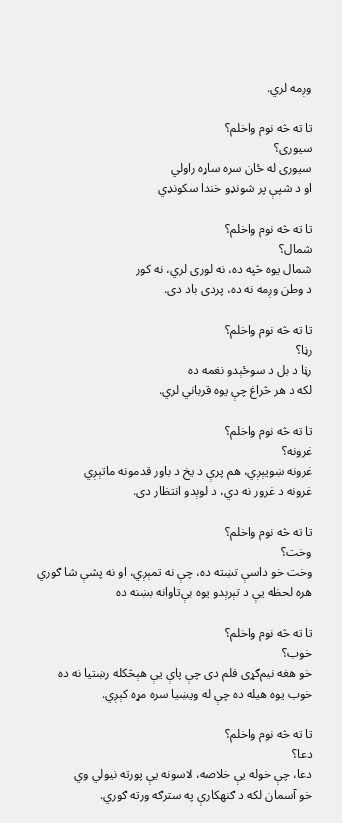وږمه لري.

تا ته څه نوم واخلم؟
سیوری؟
سیوری له ځان سره‌ ساړه راولي
او د شپې پر شونډو خندا سکونډي

تا ته څه نوم واخلم؟
شمال؟
شمال یوه څپه ده، نه لوری لري، نه کور
د وطن وږمه نه ده، پردی باد دی.

تا ته څه نوم واخلم؟
رڼا؟
رڼا د بل د سوځېدو نغمه ده
لکه د هر څراغ چې یوه قرباني لري.

تا ته څه نوم واخلم؟
غرونه؟
غرونه ښويېږي، هم پرې د یخ د باور قدمونه ماتېږي
غرونه د غرور نه دي، د لوېدو انتظار دی.

تا ته څه نوم واخلم؟
وخت؟
وخت خو داسې تښته ده، چې نه تمېږي، او نه پشې شا ګوري
هره لحظه‌ یې د تېرېدو یوه بې‌تاوانه بښنه ده

تا ته څه نوم واخلم؟
خوب؟
خو هغه نیم‌ګړی فلم دی چې پاې ‌یې هېڅکله رښتیا نه ده
خوب یوه هیله ده چې له ویښیا سره مړه کېږي.

تا ته څه نوم واخلم؟
دعا؟
دعا، چې خوله یې خلاصه، لاسونه یې پورته نیولي وي
خو آسمان لکه د ګنهکارې په سترګه ورته ګوري.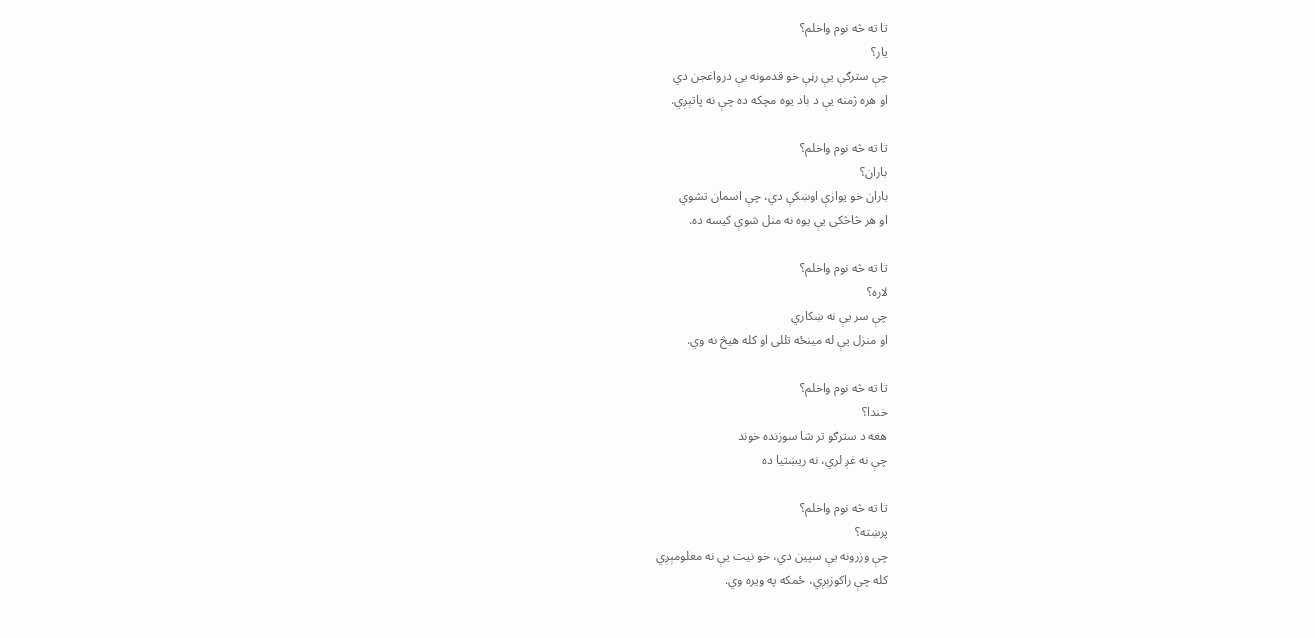تا ته څه نوم واخلم؟
یار؟
چې سترګې ‌یې رڼې خو قدمونه ‌یې درواغجن دي
او هره ژمنه ‌یې د باد یوه مچکه ده چې نه پاتېږي.

تا ته څه نوم واخلم؟
باران؟
باران خو یوازې اوښکې دي، چې اسمان تشوي
او هر څاڅکی ‌یې یوه نه منل شوې کیسه ده.

تا ته څه نوم واخلم؟
لاره؟
چې سر ‌یې نه ښکاري
او منزل ‌یې له مینځه تللی او کله هیڅ نه وي.

تا ته څه نوم واخلم؟
خندا؟
هغه د سترګو تر شا سوزنده خوند
چې نه غږ لري، نه ریښتیا ده

تا ته څه نوم واخلم؟
پرښته؟
چې وزرونه ‌یې سپین دي، خو نیت ‌یې نه معلومېږي
کله چې راکوزېږي، ځمکه په ویره وي.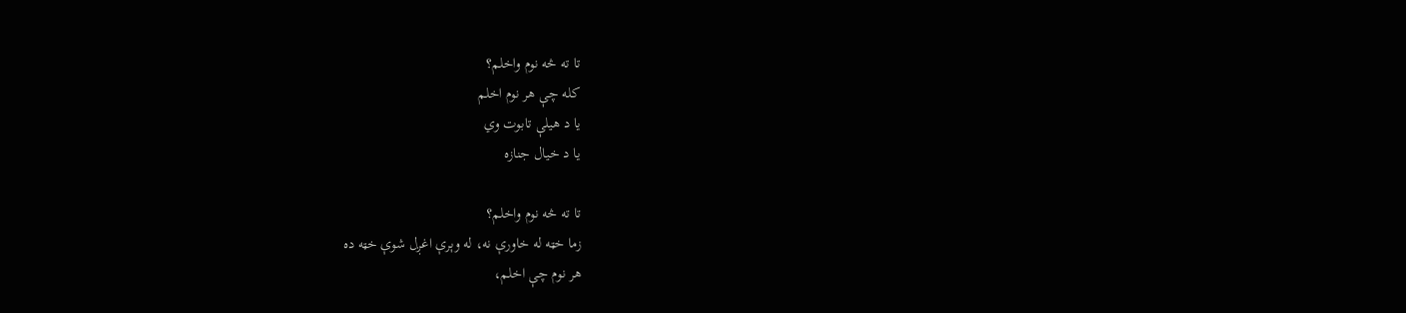تا ته څه نوم واخلم؟
کله چې هر نوم اخلم
یا د هیلې تابوت وي
یا د خیال جنازه

تا ته څه نوم واخلم؟
زما خټه له خاورې نه، له وېرې اغږل شوې خټه ده
هر نوم چې اخلم،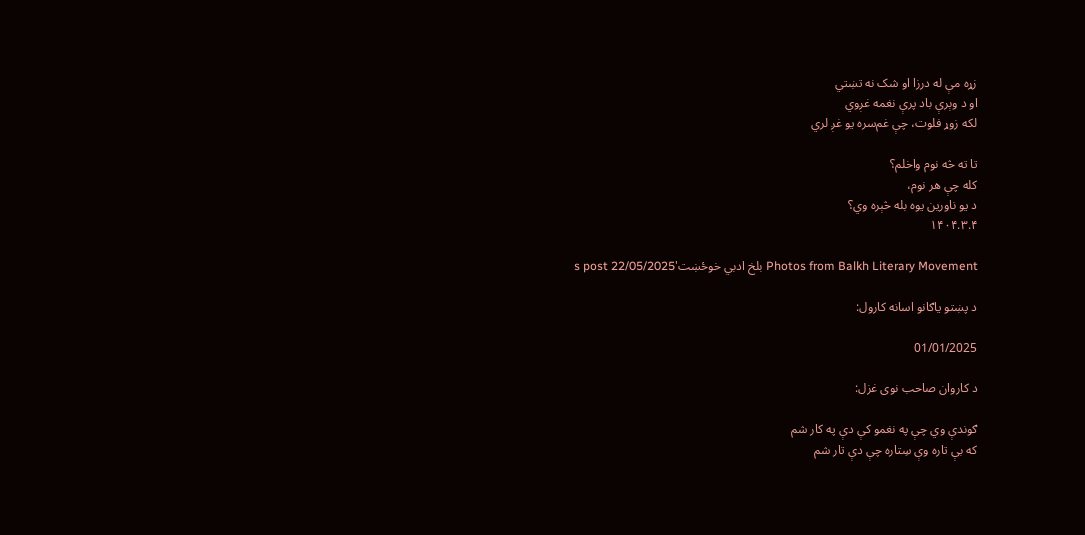زړه مې له درزا او شک نه تښتي
او د وېرې باد پرې نغمه غږوي
لکه زوړ فلوت، چې غم‌سره یو غږ لري

تا ته څه نوم واخلم؟
کله چې هر نوم،
د یو ناورین یوه بله څېره وي؟
۱۴۰۴.۳.۴

Photos from Balkh Literary Movement بلخ ادبي خوځښت's post 22/05/2025

د پښتو ياګانو اسانه کارول:

01/01/2025

د کاروان صاحب نوی غزل:

ګوندې وي چې په نغمو کې دې په کار شم
که بې تاره وې سِتاره چې دې تار شم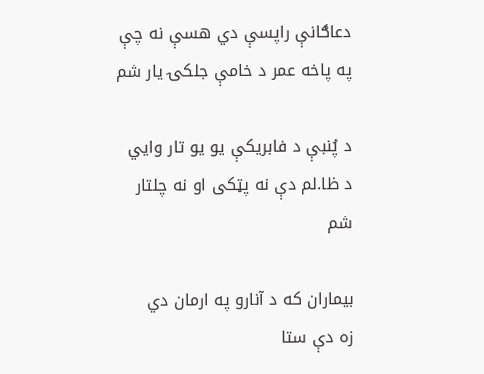دعاګانې راپسې دي هسې نه چې
په پاخه عمر د خامې جلکۍ یار شم

د پُنبې د فابریکې یو یو تار وایي
د ظا.لم دې نه پټکی او نه چلتار شم

بیماران که د آنارو په ارمان دي
زه دې ستا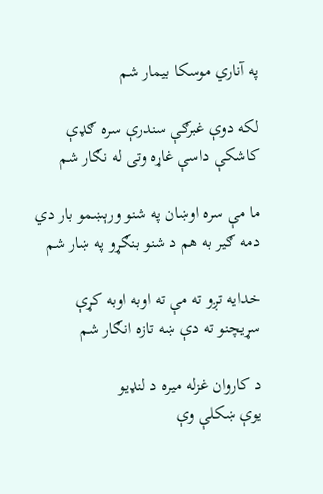په آناري موسکا بیمار شم

لکه دوې غبرګې سندرې سره ګډې
کاشکې داسې غاړه وتی له نګار شم

ما مې سره اوښان په شنو ورېښمو بار دي
دمه ګیر به هم د شنو بنګړو په ښار شم

خدایه تږو ته مې ته اوبه اوبه کړې
سړیچنو ته دې ښه تازه انګار شم

د کاروان غزله میره د لنډیو
یوې ښکلې وې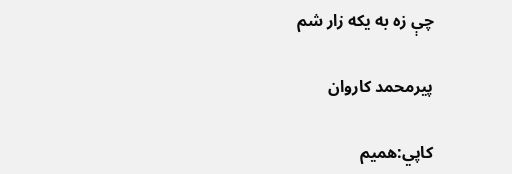چې زه به یکه زار شم

پیرمحمد کاروان

کاپي:هميم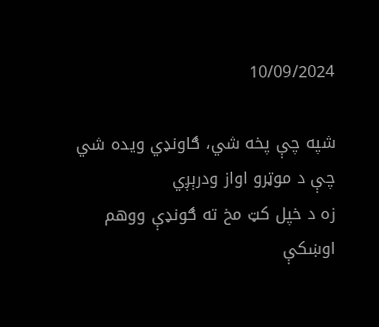10/09/2024

شپه چې پخه شي، ګاونډي ویده شي
چې د موټرو اواز ودرېږي
زه د خپل کټ مخ ته ګونډې ووهم
اوښکې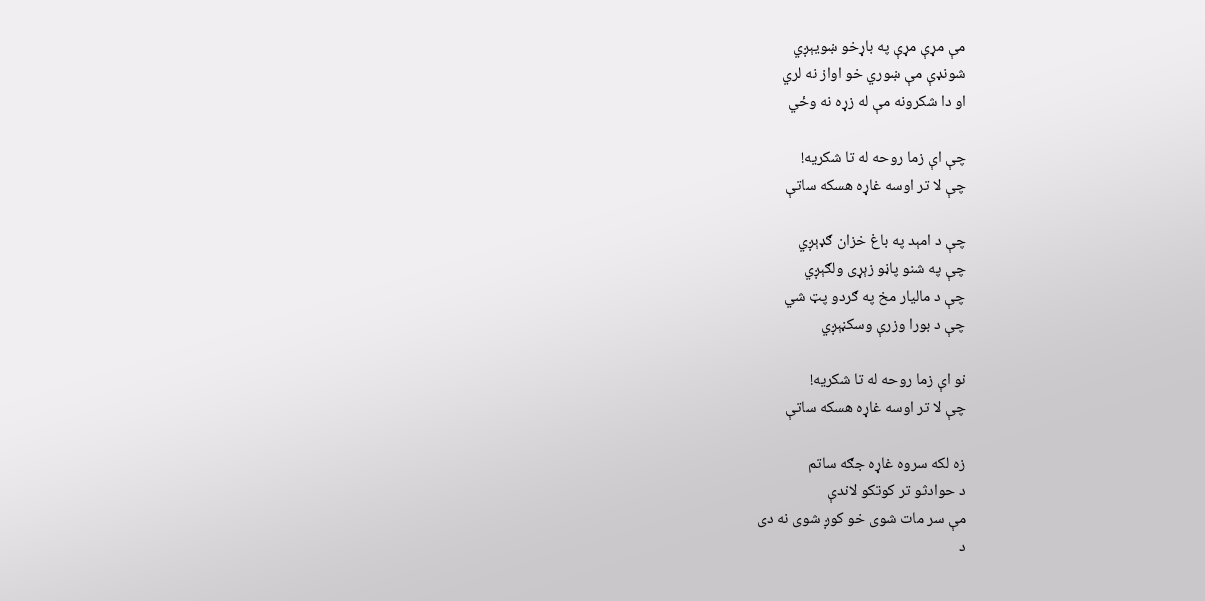مې مړې مړې په باړخو ښویېږي
شونډې مې ښوري خو اواز نه لري
او دا شکرونه مې له زړه نه وځي

چې اې زما روحه له تا شکریه!
چې لا تر اوسه غاړه هسکه ساتې

چې د امېد په باغ خزان ګډېږي
چې په شنو پاڼو زېړی ولګېږي
چې د مالیار مخ په ګردو پټ شي
چې د بورا وزرې وسکڼېږي

نو اې زما روحه له تا شکریه!
چې لا تر اوسه غاړه هسکه ساتې

زه لکه سروه غاړه جګه ساتم
د حوادثو تر کوتکو لاندې
مې سر مات شوی خو کوږ شوی نه دی
د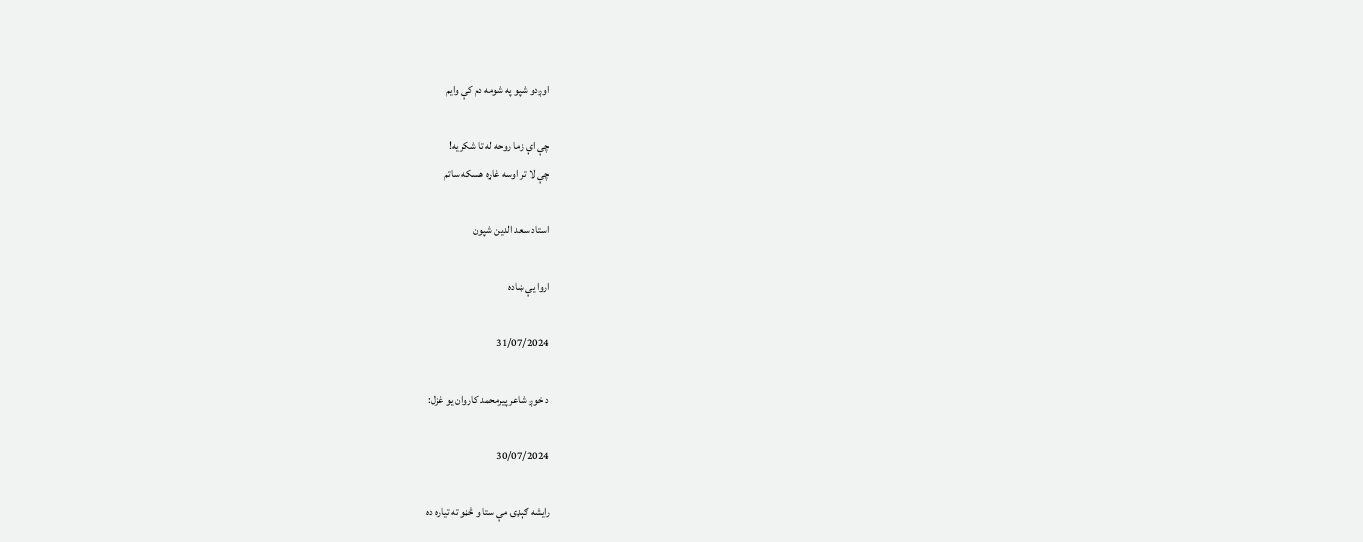اوږدو شپو په شومه دم کې وایم

چې اې زما روحه له تا شکریه!
چې لا تر اوسه غاړه هسکه ساتم

استاد سعد الدین شپون

اروا يې ښاده

31/07/2024

د خوږ شاعر پيرمحمد کاروان يو غزل:

30/07/2024

رایشه ګېډۍ مې ستا و څڼو ته تیاره ده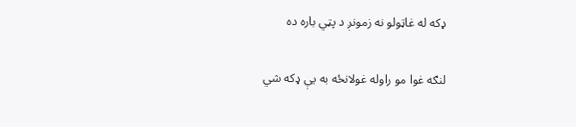ډکه له غاټولو نه زمونږ د پټي باره ده

لنګه غوا مو راوله غولانځه به یې ډکه شي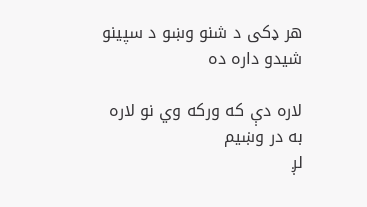هر ډکی د شنو وښو د سپینو شیدو داره ده

لاره دې که ورکه وي نو لاره به در وښیم
لږ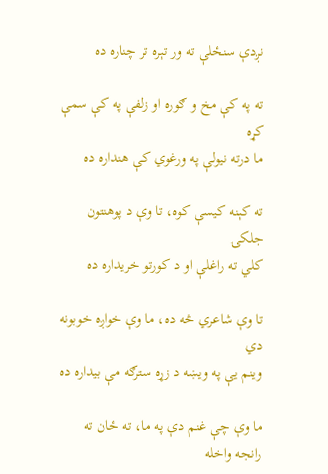نږدې سنځلې ته ور تېره تر چناره ده

ته په کې مخ و ګوره او زلفې په کې سمې کړه
ما درته نیولې په ورغوي کې هنداره ده

ته کېنه کیسې کوه، تا وې د پوهنتون جلکۍ
کلي ته راغلې او د کورتو خریداره ده

تا وې شاعري څه ده، ما وې خواږه خوبونه دي
وینم یې په ویښه د زړه سترګه مې بیداره ده

ما وې چې غنم دې په ما، ته ځان ته رانجه واخله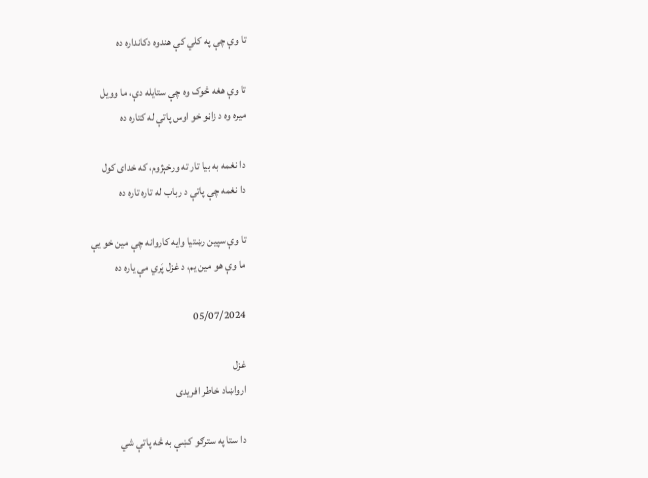تا وې چې په کلي کې هندوه دکانداره ده

تا وې هغه څوک وه چې ستایله دې، ما وویل
میره وه د زاڼو خو اوس پاتې له کتاره ده

دا نغمه به بیا تار ته ورخېژوم، که خدای کول
دا نغمه چې پاتې د رباب له تاره تاره ده

تا وې سپین رښتیا وایه کاروانه چې مین خو یې
ما وې هو مین یم، د غزل پَري مې یاره ده

05/07/2024

غزل
ارواښاد خاطر افريدی

دا ستا په سترګو کښې به څه پاتې شي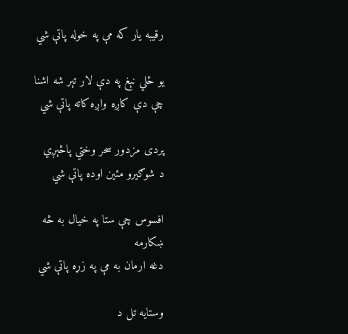رقيبه يار که مې په خوله پاتې شي

يو ځلي نېغ په دې لار تېر شه اشنا
چې دې کاږه واږه کاته پاتې شي

پردی مزدور سحر وختي پاڅېږي
د شوګيرو مئين اوده پاتې شي

افسوس چې ستا په خيال به څه ښکارمه
دغه ارمان به مې په زړه پاتې شي

وستايه تل د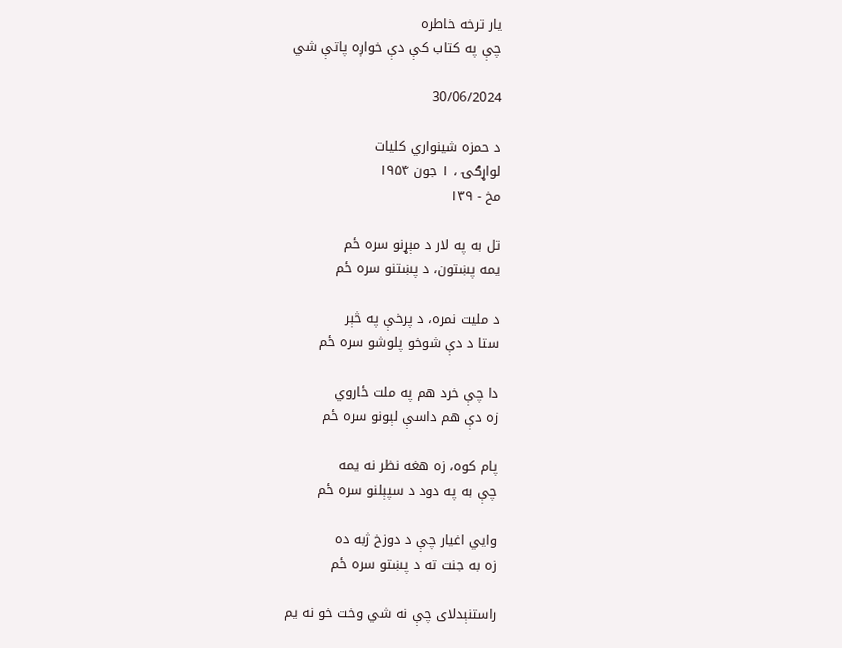يار ترخه خاطره
چې په کتاب کې دې خواږه پاتې شي

30/06/2024

د حمزه شینواري کلیات
لواړګۍ ، ۱ جون ۱۹۵۴
مخ - ۱۳۹

تل به په لار د مېړنو سره ځم
يمه پښتون، د پښتنو سره ځم

د مليت نمره، د پرخې په څېر
ستا د دې شوخو پلوشو سره ځم

دا چې خرد هم په ملت ځاروي
زه دې هم داسې لېونو سره ځم

پام كوه، زه هغه نظر نه يمه
چې به په دود د سپېلنو سره ځم

وايي اغیار چې د دوزخ ژبه ده
زه به جنت ته د پښتو سره ځم

راستنېدلاى چې نه شي وخت خو نه يم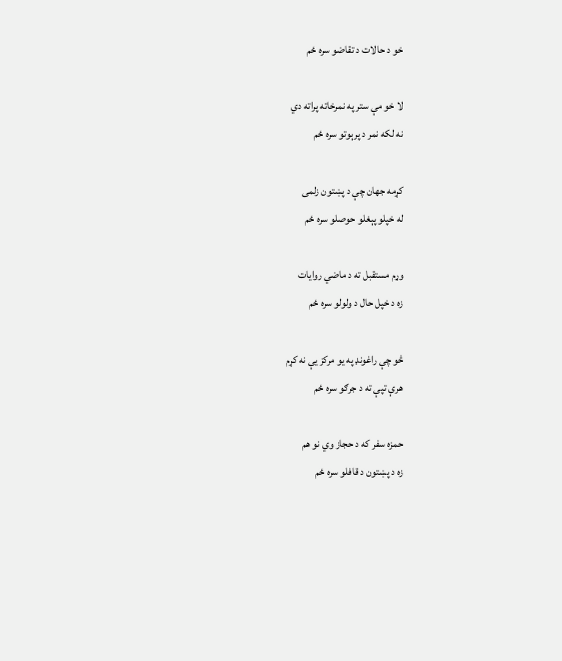خو د حالات د تقاضو سره ځم

لا خو مې ستر په نمرخاته پراته دي
نه لکه نمر د پرېوتو سره ځم

كړمه جهان چې د پښتون زلمی
له خپلو پېغلو حوصلو سره ځم

وړم مستقبل ته د ماضي روايات
زه د خپل حال د ولولو سره ځم

څو چې راغونډ په يو مركز يې نه كړم
هرې تپې ته د جرګو سره ځم

حمزه سفر که د حجاز وي نو هم
زه د پښتون د قافلو سره ځم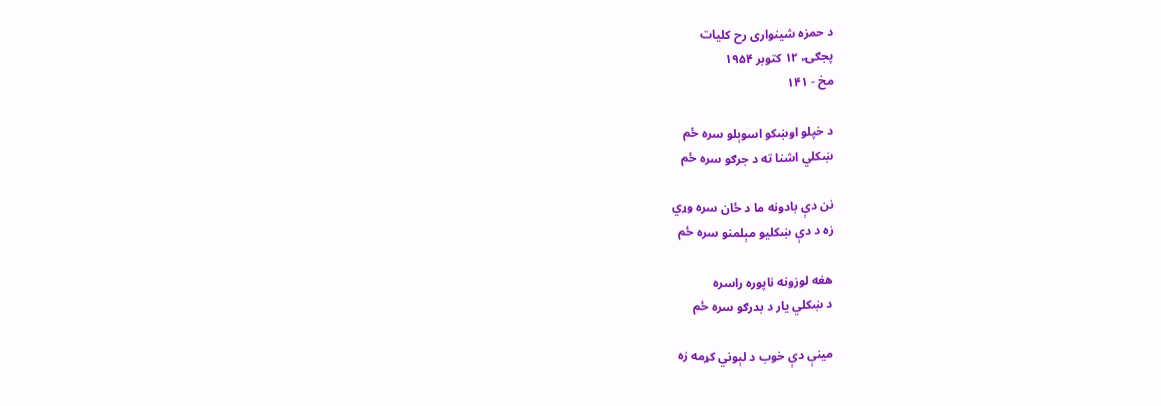د حمزه شینواری رح کلیات
پجګۍ، ۱۲ کتوبر ۱۹۵۴
مخ - ۱۴۱

د خپلو اوښکو اسوېلو سره ځم
ښکلي اشنا ته د جرګو سره ځم

نن دې بادونه ما د ځان سره وړي
زه د دې ښکلیو مېلمنو سره ځم

هغه لوزونه ناپوره راسره
د ښکلي یار د بدرګو سره ځم

مینې دې خوب د لېوني کړمه زه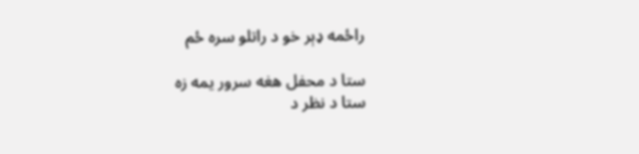راځمه ډېر خو د راتلو سره ځم

ستا د محفل هغه سرور یمه زه
ستا د نظر د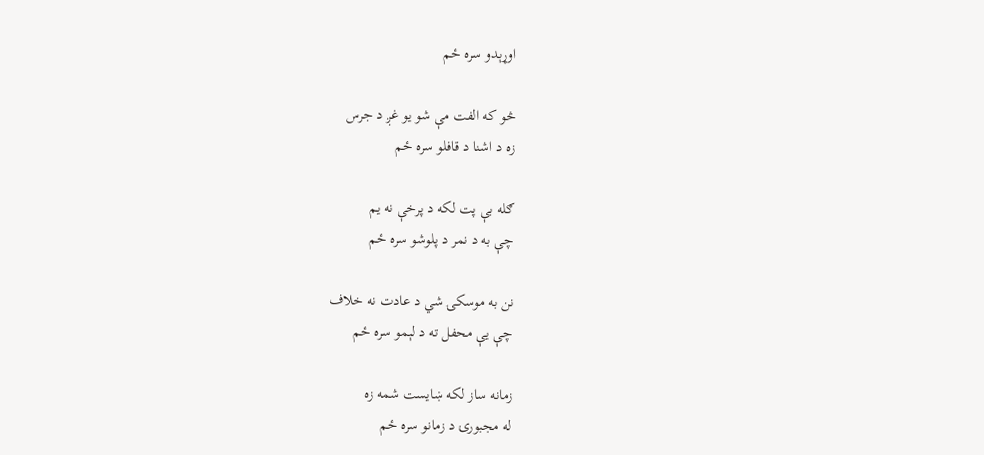اوړېدو سره ځم

څو که الفت مې شو یو غږ د جرس
زه د اشنا د قافلو سره ځم

ګله بې پت لکه د پرخې نه یم
چې به د نمر د پلوشو سره ځم

نن به موسکۍ شي د عادت نه خلاف
چې یې محفل ته د لېمو سره ځم

زمانه ساز لکه ښایست شمه زه
له مجبورۍ د زمانو سره ځم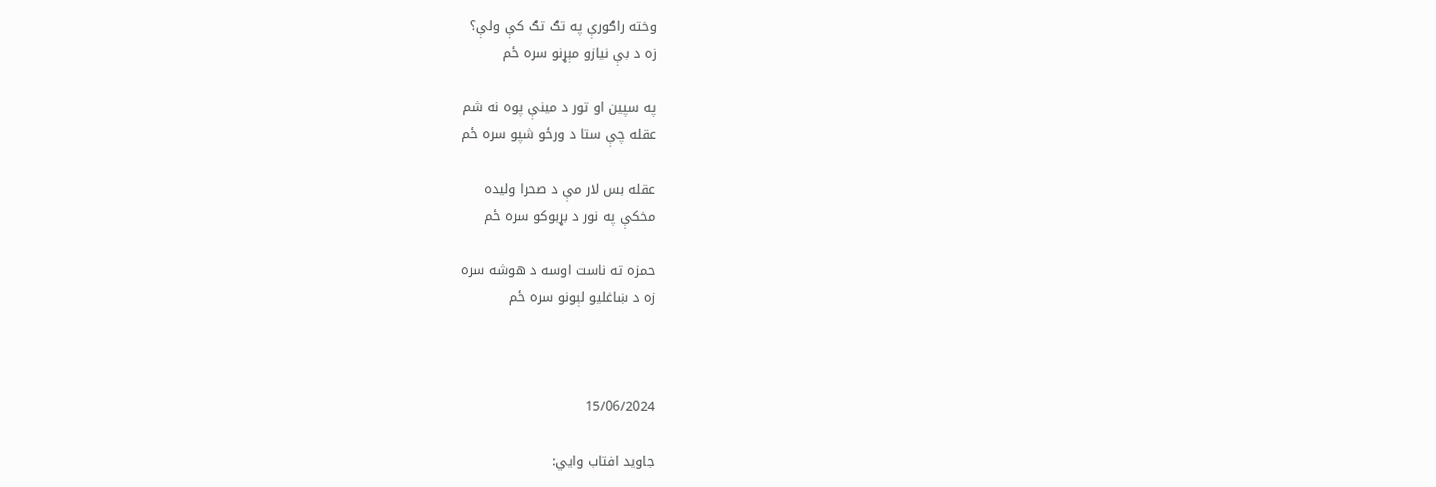وخته راګورې په تګ تګ کې ولې؟
زه د بې نیازو مېړنو سره ځم

په سپین او تور د مینې پوه نه شم
عقله چې ستا د ورځو شپو سره ځم

عقله بس لار مې د صحرا ولیده
مخکې په نور د بړبوکو سره ځم

حمزه ته ناست اوسه د هوشه سره
زه د ښاغلیو لېونو سره ځم



15/06/2024

جاويد افتاب وايي: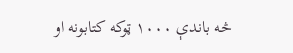څه باندې ۱۰۰۰ ټوکه کتابونه او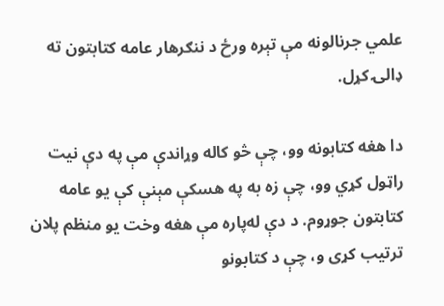علمي جرنالونه مې تېره ورځ د ننګرهار عامه کتابتون ته ډالۍ کړل.

دا هغه کتابونه وو، چې څو کاله وړاندې مې په دې نيت راټول کړي وو، چې زه به په هسکې مېنې کې يو عامه کتابتون جوړوم. د دې له‌پاره مې هغه وخت يو منظم پلان ترتیب کړی و، چې د کتابونو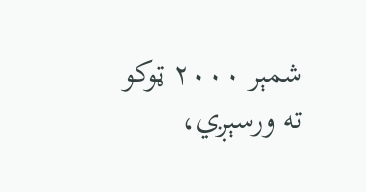شمېر ۲۰۰۰ ټوکو ته ورسېږي،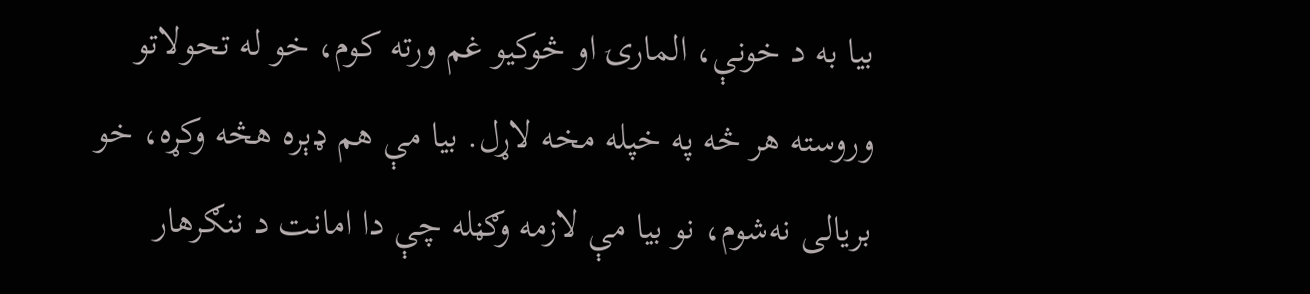بیا به د خونې، المارۍ او څوکيو غم ورته کوم، خو له تحولاتو وروسته هر څه په خپله مخه لاړل. بیا مې هم ډېره هڅه وکړه، خو بریالی نه‌شوم، نو بیا مې لازمه وګڼله چې دا امانت د ننګرهار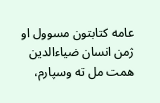عامه کتابتون مسوول او ژمن انسان ضياءالدين همت مل ته وسپارم،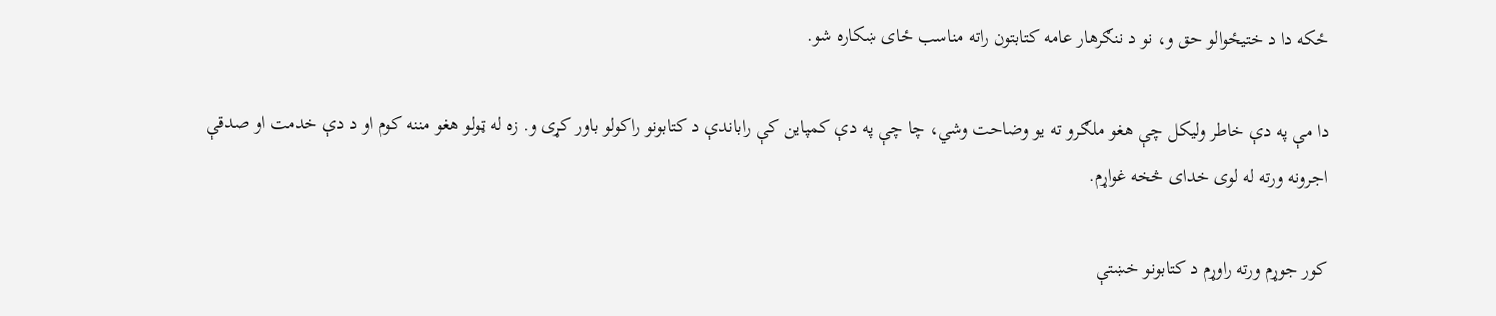ځکه دا د ختيځوالو حق و، نو د ننګرهار عامه کتابتون راته مناسب ځای ښکاره شو.

دا مې په دې خاطر ولیکل چې هغو ملګرو ته يو وضاحت وشي، چا چې په دې کمپاين کې راباندې د کتابونو راکولو باور کړی و. زه له ټولو هغو مننه کوم او د دې خدمت او صدقې اجرونه ورته له لوی خدای څخه غواړم.

کور جوړم ورته راوړم د کتابونو خښتې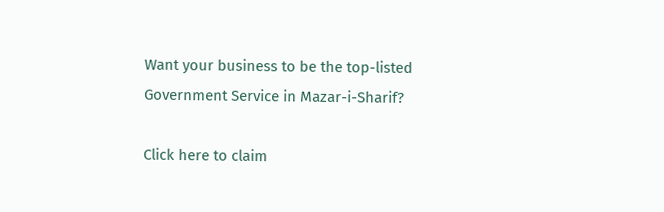Want your business to be the top-listed Government Service in Mazar-i-Sharif?

Click here to claim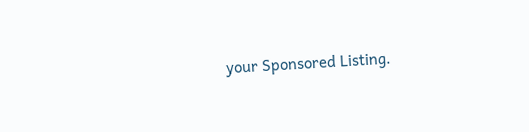your Sponsored Listing.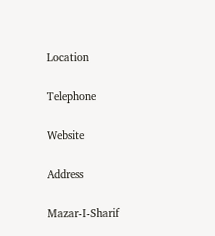Location

Telephone

Website

Address

Mazar-I-Sharif